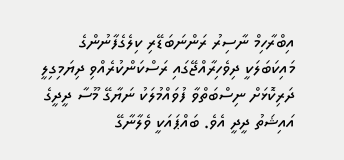އިބްރާހިމް ނާސިރު ރަންނަބަޑޭރި ކިލެގެފާނުންގެ މައިކަބަލަކީ ދިވެހިރާއްޖޭގައި ރަސްކަންކުރެއްވި ދިޔަމިގިލީ ދަރިކޮޅަށް ނިސްބަތްވާ ފުވައްމުލަކު ނަޔާގޭ މޫސާ ދީދީގެ އައިޝަތު ދީދީ އެވެ. ބައްޕައަކީ ވެލާނާގޭ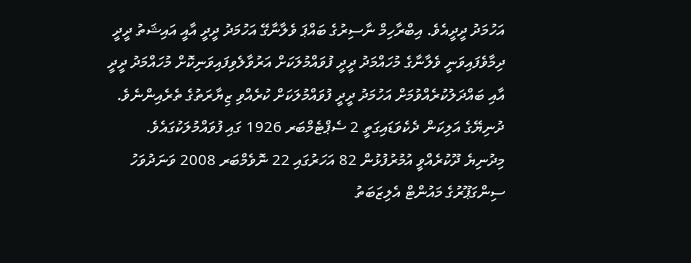އަހުމަދު ދީދީއެވެ. އިބްރާހިމް ނާސިރުގެ ބައްޕަ ވެލާނާގޭ އަހުމަދު ދީދީ އާއީ އައިޝަތު ދީދީ ދިމާވެފައިވަނީ ވެލާނާގެ މުހައްމަދު ދީދީ ފުވައްމުލަކަށް އަރުވާލެވިފައިވަނިކޮށް މުހައްމަދު ދީދީ އާއި ބައްދަލުކުރެއްވުމަށް އަހުމަދު ދީދީ ފުވައްމުލަކަށް ކުރެއްވި ޒިޔާރަތުގެ ތެރެއިންނެވެ.
ދުނިޔޭގެ އަލިކަން ދެކެވަޑައިގަތީ 2 ސެޕްޓެމްބަރ 1926 ގައި ފުވައްމުލަކުގައެވެ. މިދުނިޔެ ދޫކުރެއްވީ އުމުރުފުޅުން 82 އަހަރުގައި 22 ނޮވެމްބަރ 2008 ވަނަދުވަހު ސިންގަޕޫރުގެ މައުންޓް އެލިޒަބަތު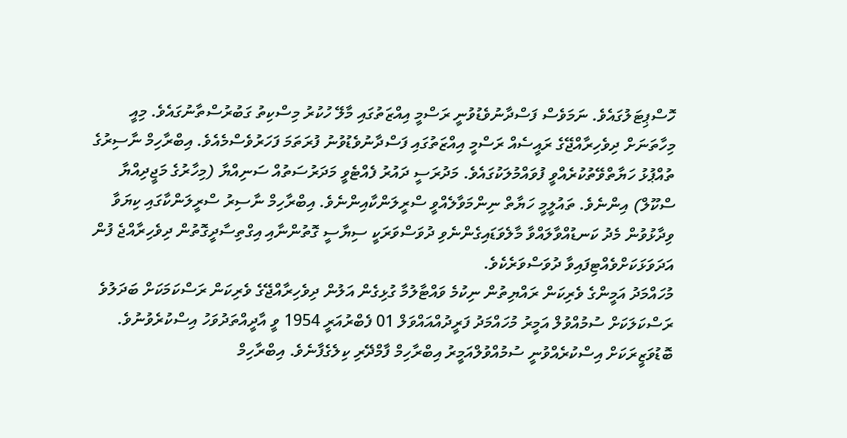ހޮސްޕިޓަލުގައެވެ. ނަމަވެސް ފަސްދާނުވެޑުވުނީ ރަސްމީ އިއްޒަތުގައި މާލޭ ހުކުރު މިސްކިތު ގަބުރުސްތާނުގައެވެ. މިއީ މިހާތަނަށް ދިވެހިރާއްޖޭގެ ރައީސެއް ރަސްމީ އިއްޒަތުގައި ފަސްދާނުވެޑުވުނު ފުރަތަމަ ފަހަރުވެސްމެއެވެ. އިބްރާހިމް ނާސިރުގެ ތުއްޕުޅު ހަޔާތްވޭތުކުރެއްވީ ފުވައްމުލަކުގައެވެ. މަދުރަސީ ދައުރު ފެއްޓެވީ މަދަރުސަތުއް ސަނިއްޔާ (މިހާރުގެ މަޖީދިއްޔާ ސްކޫލް) އިންނެވެ. ތައުލީމީ ހަޔާތް ނިންމަވާލެއްވީ ސްރީލަންކާއިންނެވެ. އިބްރާހިމް ނާސިރު ސްރީލަންކާގައި ކިޔަވާ ވިދާޅުވުން މެދު ކަނޑުއްވާލައްވާ މާލެވަޑައިގެންނެވި ދުވަސްވަރަކީ ސިޔާސީ ގޮތުންނާއި އިގްތިސާދީގޮތުން ދިވެހިރާއްޖެ ފުން އަދަވަޅަކަށްވެއްޓިފައިވާ ދުވަސްވަރެކެވެ.
މުހައްމަދު އަމީންގެ ވެރިކަން ރައްޔިތުން ނިކުމެ ވައްޓާލުމާ ގުޅިގެން އަލުން ދިވެހިރާއްޖޭގެ ވެރިކަން ރަސްކަމަކަށް ބަދަލުވެ ރަސްކަލަކަށް ސުމުއްވުލް އަމީރު މުހައްމަދު ފަރީދުއްއައްވަލް 01 ފެބްރުއަރީ 1954 ވީ އާދީއްތަދުވަހު އިސްކުރެވުނުވެ. ބޮޑުވަޒީރަކަށް އިސްކުރެއްވުނީ ސުމުއްވުލްއަމީރު އިބްރާހިމް ފާމްދޭރި ކިލެގެފާނެވެ. އިބްރާހިމް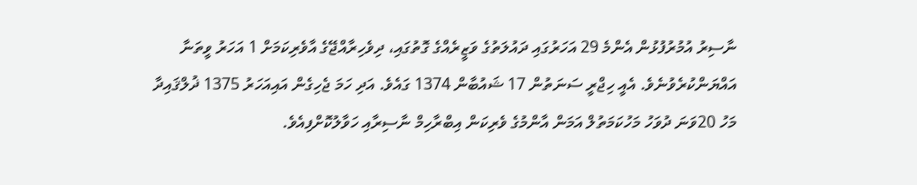ނާސިރު އުމުރުފުޅުން އެންމެ 29 އަހަރުގައި ދައުލަތުގެ ވަޒީރެއްގެ ގޮތުގައި، ދިވެހިރާއްޖޭގެ އާވެރިކަމަށް 1 އަހަރު ވީތަނާ އައްޔަންކުރެވުނެވެ. އެއީ ހިޖްރީ ސަނަތުން 17 ޝައުބާން 1374 ގައެވެ. އަދި ހަމަ ޖެހިގެން އައިއަހަރު 1375 ޛުލްޤައިދާ މަހު 20ވަނަ ދުވަހު މަހުކަމަތުލް އަމަން އާންމުގެ ވެރިކަން އިބްރާހިމް ނާސިރާއި ހަވާލުކޮށްފިއެވެ.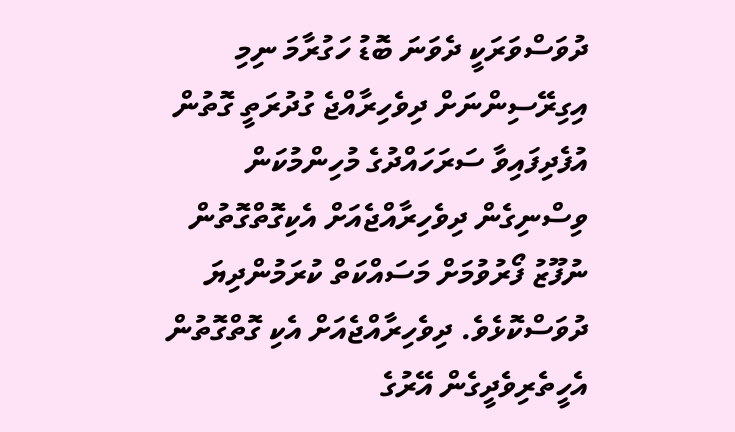ދުވަސްވަރަކީ ދެވަނަ ބޮޑު ހަގުރާމަ ނިމި އިގިރޭސިންނަށް ދިވެހިރާއްޖެ ގުދުރަތީ ގޮތުން އުފެދިފައިވާ ސަރަހައްދުގެ މުހިންމުކަން ވިސްނިގެން ދިވެހިރާއްޖެއަށް އެކިގޮތްގޮތުން ނުފޫޒު ފޯރުވުމަށް މަސައްކަތް ކުރަމުންދިޔަ ދުވަސްކޮޅެވެ. ދިވެހިރާއްޖެއަށް އެކި ގޮތްގޮތުން އެހީތެރިވެދީގެން އޭރުގެ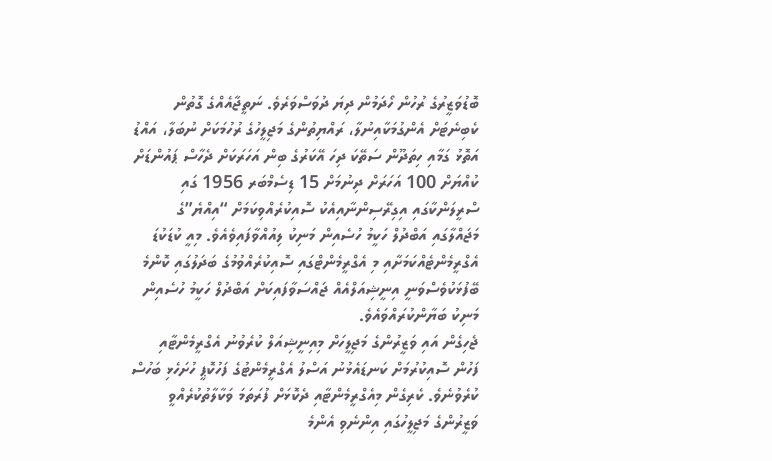ބޮޑުވަޒީރުގެ ރުހުން ހޯދަމުން ދިޔަ ދުވަސްވަރެވެ. ނަތީޖާއެއްގެ ގޮތުން ކެބިނެޓަށް އެންގުމަކާއިނުލާ، ރައްޔިތުންގެ މަޖިލީހުގެ ރުހުމަކަށް ނުބަލާ، އައްޑު އަތޮޅު ގަމާއި ހިތަދޫން ސަތޭކަ ދިހަ އޭކަރުގެ ބިން އަހަރަކަށް ދެހާސް ޕައުންޑަށް ކުއްޔަށް 100 އަހަރަށް ދިނުމަށް 15 ޑިސެމްބަރ 1956 ގައި ސްރީލަންކާގައި އިގިރޭސިންނާއިއެކު ސޮއިކުރެއްވިކަމަށް “އިއްޔެ”ގެ މަޖައްލާގައި އަބްދުލް ހަކީމު ހުސެއިން މަނިކު ލިއުއްވާފައިވެއެވެ. މިއީ ކުޑަކުޑަ އެގްރީމެންޓެއްކަމަށާއި މި އެގްރީމެންޓްގައި ސޮއިކުރެއްވުމުގެ ބަދަލުގައި ކޮންމެ ބޭފުޅަކުވެސްވަނީ އިނީޝިއަލްއެއް ޖައްސަވާފައިކަށް އަބްދުލް ހަކީމު ހުސެއިން މަނިކު ބަޔާންކުރައްވައެވެ.
ޖެހިގެން އައި ވަޒީރުންގެ މަޖިލީހަށް މިއިނީޝިއަލް ކުރެވުނު އެގްރީމެންޓާއި ފަހުން ސޮއިކުރުމަށް ކަނޑައެޅުނު އަސްލު އެގްރީމެންޓުގެ ފަހުކޮޕީ ހުށަހެޅި ބަހުސް ކުރެވުނެވެ. ކެރިގެން މިއެގްރީމެންޓާއި ދެކޮޅަށް ފުރަތަމަ ވަކާލާތުކުރެއްވީ ވަޒީރުންގެ މަޖިލީހުގައި އިންނެވި އެންމެ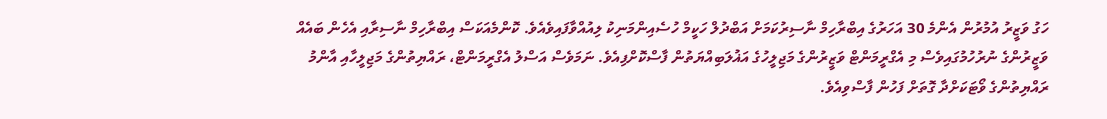ހަގު ވަޒީރު އުމުރުން އެންމެ 30 އަހަރުގެ އިބްރާހިމް ނާސިރުކަމަށް އަބްދުލް ހަކީމް ހުސެއިންމަނިކު ލިއުއްވާފައިވެއެވެ. ކޮންމެއަކަސް އިބްރާހިމް ނާސިރާއި އެހެން ބައެއް ވަޒީރުންގެ ނުރުހުމުގައިވެސް މި އެގްރީމަންޓް ވަޒީރުންގެ މަޖިލީހުގެ އަޣުލަބިއްޔަތުން ފާސްކޮށްފިއެވެ. ނަމަވެސް އަސްލު އެގްރީމަންޓް، ރައްޔިތުންގެ މަޖިލީހާއި އާންމު ރައްޔިތުންގެ ވޯޓަކަށްދާ ގޮތަށް ފަހުން ފާސްވިއެވެ.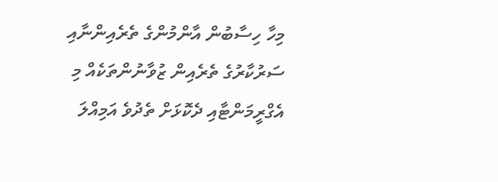މިހާ ހިސާބުން އާންމުންގެ ތެރެއިންނާއި ސަރުކާރުގެ ތެރެއިން ޒުވާނުންތަކެއް މި އެގްރީމަންޓާއި ދެކޮޅަށް ތެދުވެ އަމިއްލަ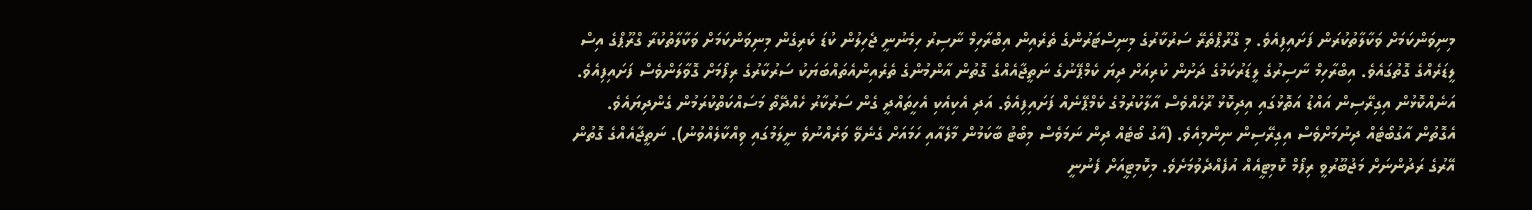މިނިވަންކަމަށް ވަކާލާތުކުރަން ފަށައިފިއެވެ. މި ގްރޫޕްތެރޭ ސަރުކާރުގެ މިނިސްޓަރުންގެ ތެރެއިން އިބްރާހިމް ނާސިރު ހިމެނުނީ ޖެހިލުން ކުޑަ ކެރިގެން މިނިވަންކަމަށް ވަކާލާތުކުރާ ގްރޫޕްގެ އިސް ލީޑަރެއްގެ ގޮތުގައެވެ. އިބްރާހިމް ނާސިރުގެ ލީޑަރުކަމުގެ ދަށުން ކުރިއަށް ދިޔަ ކެމްޕޭނުގެ ނަތީޖާއެއްގެ ގޮތުން އާންމުންގެ ތެރެއިންއެތައްބަޔަކު ސަރުކާރުގެ ރިފޯމަށް ގޮވާލަންވެސް ފަށައިފިއެވެ. އަނެއްކޮޅުން އިގިރޭސިން އައްޑު އަތޮޅުގައި އިދިކޮޅު ރޫހެއްވެސް އާލާކުރުމުގެ ކެމްޕޭނެއް ފަށައިފިއެވެ. އަދި އެކިއެކި އެހީތައްދީ ގެން ސަރުކާރު ހެއްދޭތޯ މަސައްކަތްކުރަމުން ގެންދިޔައެވެ. އެގޮތުން އާގުބޯޓެއް ދިނުމަށްވެސް އިގިރޭސިން ނިންމިއެވެ. (އާގު ބޯޓެއް ދިން ނަމަވެސް މިބޯޓު ބާކަމުން މާލެއާއި ހަމައަށް ގެނެވޭ ވަރެއްނުވެ ނީލަމުގައި ވިއްކާލެއްވުނު). ނަތީޖާއެއްގެ ގޮތުން އޭރުގެ ރަދުންނަށް މަޖުބޫރުވީ ރިފޯމް ކޮމިޓީއެއް އުފެއްދެވުމަށެވެ. މިކޮމިޓީއަށް ފެނުނީ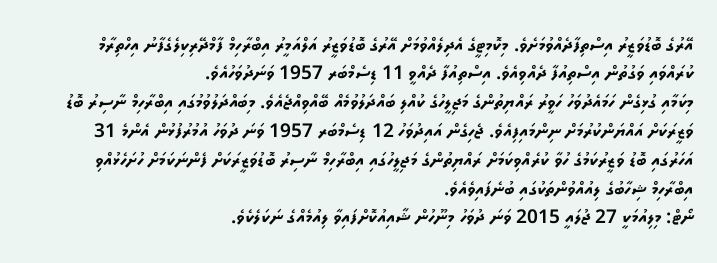އޭރުގެ ބޮޑުވަޒީރު އިސްތިފާދެއްވުމަށެވެ. މިކޮމިޓީގެ އެދިލެއްވުމަށް އޭރުގެ ބޮޑުވަޒީރު އަލްއަމީރު އިބްރާހިމް ފާމްދޭރިކިލެގެފާނު އިހްތިރާމް ކުރައްވައި ވަގުތުން އިސްތިއުފާ ދެއްވިއެވެ. އިސްތިއުފާ ދެއްވީ 11 ޑިސެމްބަރ 1957 ވަނަދުވަހުއެވެ.
މިކަމާއި ގުޅިގެން ހަމައެދުވަހު ހަވީރު ރައްޔިތުންގެ މަޖިލީހުގެ ކުއްލި ބައްދަލުވުމެއް ބޭއްވިއްޖެއެވެ. މިބައްދަލުވުމުގައި އިބްރާހިމް ނާސިރު ބޮޑު ވަޒީރަކަށް އައްޔަންކުރުމަށް ނިންމައިފިއެވެ. ޖެހިގެން އައިދުވަހު 12 ޑިސެމްބަރ 1957 ވަނަ ދުވަހު އުމުރުފުޅުން އެންމެ 31 އަހަރުގައި ބޮޑު ވަޒީރުކަމުގެ ހުވާ ކުރެއްވިކަމަށް ރައްޔިތުންގެ މަޖިލީހުގައި އިބްރާހިމް ނާސިރު ބޮޑުވަޒީރަކަށް ފެންނަކަމަށް ހުށަހެޅުއްވި އިބްރާހިމް ޝިހާބުގެ ލިއުއްވުންތަކުގައި ބުނެފައިވެއެވެ.
ނޯޓް: މިލިއުމަކީ 27 ޖުލައީ 2015 ވަނަ ދުވަހު މިނޫހުން ޝާއިއުކޮށްފައިވާ ލިއުމެއްގެ ނަކަލެކެވެ.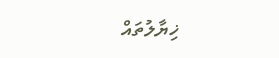ޚިޔާލުތައް